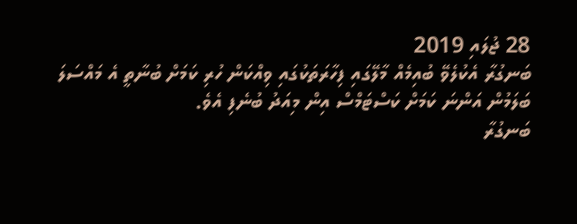28 ޖުލައި 2019
ބަނގުރާ އެކުލެވޭ ބުއިމެއް މާލޭގައި ފިހާރަތަކުގައި ވިއްކަން ހުރި ކަމަށް ބުނާތީ އެ މައްސަލަ ބަލަމުން އަންނަ ކަމަށް ކަސްޓަމްސް އިން މިއަދު ބުނެފި އެވެ.
ބަނގުރާ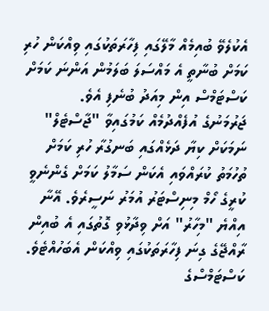އެކުލެވޭ ބުއިމެއް މާލޭގައި ފިހާރަތަކުގައި ވިއްކަން ހުރި ކަމަށް ބުނާތީ އެ މައްސަލަ ބަލަމުން އަންނަ ކަމަށް ކަސްޓަމްސް އިން މިއަދު ބުނެފި އެވެ.
ޖަރުމަނުގެ އުފެއްދުމެއް ކަމުގައިވާ "ޖާސްޓެލް" ނަމަކަށް ކިޔާ ދަޅެއްގައި ބަނގުރާ ހުރި ކަމަށް ތުހުމަތު ކުރައްވައި އެކަން ސަމާލު ކަމަށް ގެންނެވީ ކުރީގެ ހޯމް މިނިސްޓަރު އުމަރު ނަސީރެވެ. އޭނާ އިއްޔެ "މިހާރު" އަށް ވިދާޅުވި ގޮތުގައި އެ ބުއިން ރާއްޖޭގެ ގިނަ ފިހާރަތަކުގައި ވިއްކަން އެބަހުއްޓެވެ.
ކަސްޓަމްސްގެ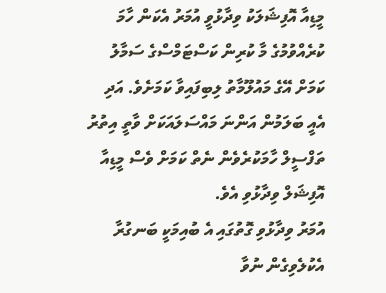މީޑިއާ އޮފިޝަލަކު ވިދާޅުވީ އުމަރު އެކަން ހާމަ ކުރެއްވުމުގެ މާ ކުރިން ކަސްޓަމްސްގެ ސަމާލު ކަމަށް އޭގެ މައުލޫމާތު ލިބިފައިވާ ކަމަށެވެ. އަދި އެއީ ބަލަމުން އަންނަ މައްސަލައަކަށް ވާތީ އިތުރު ތަފްސީލް ހާމަކުރެވެން ނެތް ކަމަށް ވެސް މީޑިއާ އޮފިޝަލް ވިދާޅުވި އެވެ.
އުމަރު ވިދާޅުވި ގޮތުގައި އެ ބުއިމަކީ ބަނގުރާ އެކުލެވިގެން ނުވާ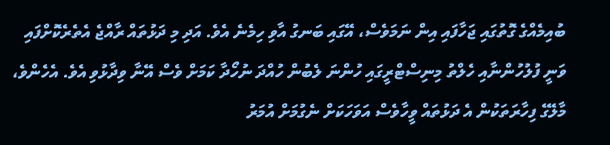ބުއިމެއްގެ ގޮތުގައި ޖަހާފައި އިން ނަމަވެސް، އޭގައި ބަނގު އާވި ހިމެނެ އެވެ. އަދި މި ދަޅުތައް ރާއްޖެ އެތެރެކޮށްފައި ވަނީ ފުލުހުންނާއި ހެލްތު މިނިސްޓްރީގައި ހުންނަ ލެބުން ހުއްދަ ނުހޯދާ ކަމަށް ވެސް އޭނާ ވިދާޅުވި އެވެ. އެހެންވެ، މާލޭގެ ފިހާރަތަކުން އެ ދަޅުތައް ވީހާވެސް އަވަހަކަށް ނެގުމަށް އުމަރު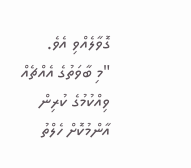ގޮވާލެއްވި އެވެ.
"މި ބާވަތުގެ އެއްޗެއް ވިއްކުމުގެ ކުރިން އާންމުކޮށް ހެލްތު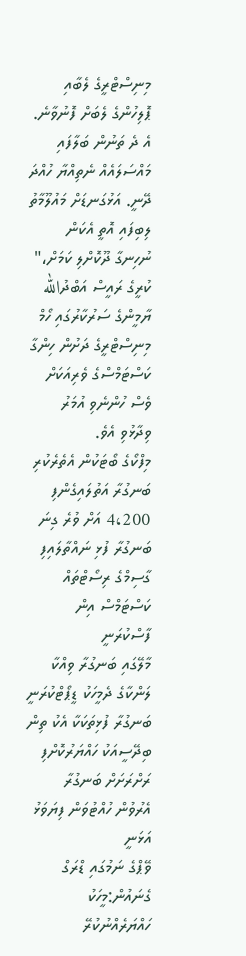މިނިސްޓްރީގެ ލެބާއި ޕޮލިހުންގެ ލެބަށް ފޮނުވާނެ. އެ ދެ ތަނުން ބަލާފައި މައްސަލައެއް ނެތިއްޔާ ހުއްދަ ދޭނީ. އަޅުގަނޑަށް މައުލޫމާތު ލިބިފައި އޮތީ އެކަން ނުހިނގާ ދޫކޮށްލި ކަމަށް،" ކުރީގެ ރައީސް އަބްދުالله ޔާމީންގެ ސަރުކާރުގައި ހޯމް މިނިސްޓްރީގެ ދަށުން ހިންގާ ކަސްޓަމްސްގެ ވެރިއަކަށް ވެސް ހުންނެވި އުމަރު ވިދާޅުވި އެވެ.
މިފްކޯގެ ބޯޓަކުން އެތެރެކުރި ބަނގުރާ އަތުލައިގެންފި
4،200 އަށް ވުރެ ގިނަ ބަނގުރާ ފުޅި ނައްތާލައިފި
ގާސިމްގެ ރިސޯޓްތައް ކަސްޓަމްސް އިން ފާސްކުރަނީ
މާލޭގައި ބަނގުރާ ވިއްކާ ލަންކާގެ ދެމީހަކު ޑީޕޯޓްކުރަނީ
ބަނގުރާ ފުޅިތަކަކާ އެކު ތިން ބިދޭސީއަކު ހައްޔަރުކޮށްފި
ރަށްރަށަށް ބަނގުރާ އެރުވުން ހުއްޓުވަން ފިޔަވަޅު އަޅަނީ
ވޭޕްގެ ނަމުގައި ޑްރަގް ގެނައުން:މީހަކު ހައްޔަރެއްނުކުރޭ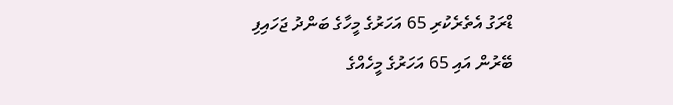ޑްރަގު އެތެރެކުރި 65 އަހަރުގެ މީހާގެ ބަންދު ޖަހައިފި
ބޭރުން އައި 65 އަހަރުގެ މީހެއްގެ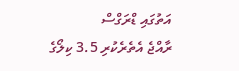އަތުގައި ޑްރަގްސް
ރާއްޖެ އެތެރެކުރި 3.5 ކިލޯގެ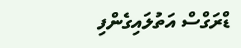ޑްރަގްސް އަތުލައިގެންފި